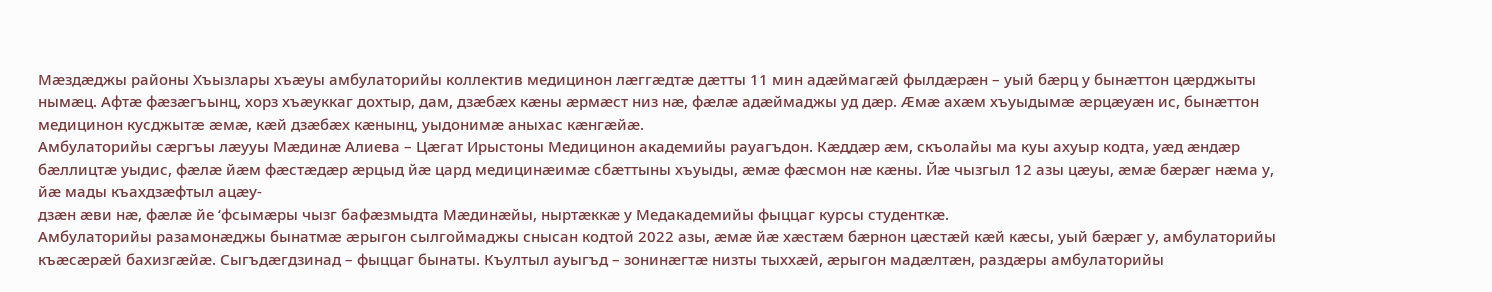Мæздæджы районы Хъызлары хъæуы амбулаторийы коллектив медицинон лæггæдтæ дæтты 11 мин адæймагæй фылдæрæн – уый бæрц у бынæттон цæрджыты нымæц. Афтæ фæзæгъынц, хорз хъæуккаг дохтыр, дам, дзæбæх кæны æрмæст низ нæ, фæлæ адæймаджы уд дæр. Æмæ ахæм хъуыдымæ æрцæуæн ис, бынæттон медицинон кусджытæ æмæ, кæй дзæбæх кæнынц, уыдонимæ аныхас кæнгæйæ.
Амбулаторийы сæргъы лæууы Мæдинæ Алиева – Цæгат Ирыстоны Медицинон академийы рауагъдон. Кæддæр æм, скъолайы ма куы ахуыр кодта, уæд æндæр бæллицтæ уыдис, фæлæ йæм фæстæдæр æрцыд йæ цард медицинæимæ сбæттыны хъуыды, æмæ фæсмон нæ кæны. Йæ чызгыл 12 азы цæуы, æмæ бæрæг нæма у, йæ мады къахдзæфтыл ацæу-
дзæн æви нæ, фæлæ йе ‘фсымæры чызг бафæзмыдта Мæдинæйы, ныртæккæ у Медакадемийы фыццаг курсы студенткæ.
Амбулаторийы разамонæджы бынатмæ æрыгон сылгоймаджы снысан кодтой 2022 азы, æмæ йæ хæстæм бæрнон цæстæй кæй кæсы, уый бæрæг у, амбулаторийы къæсæрæй бахизгæйæ. Сыгъдæгдзинад – фыццаг бынаты. Къултыл ауыгъд – зонинæгтæ низты тыххæй, æрыгон мадæлтæн, раздæры амбулаторийы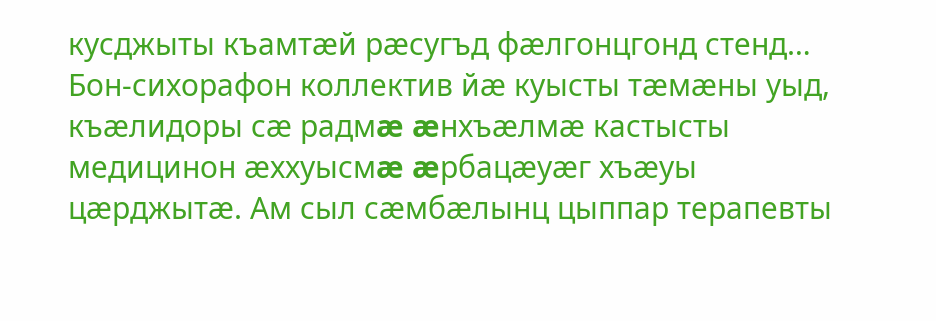кусджыты къамтæй рæсугъд фæлгонцгонд стенд…
Бон-сихорафон коллектив йæ куысты тæмæны уыд, къæлидоры сæ радмæ æнхъæлмæ кастысты медицинон æххуысмæ æрбацæуæг хъæуы цæрджытæ. Ам сыл сæмбæлынц цыппар терапевты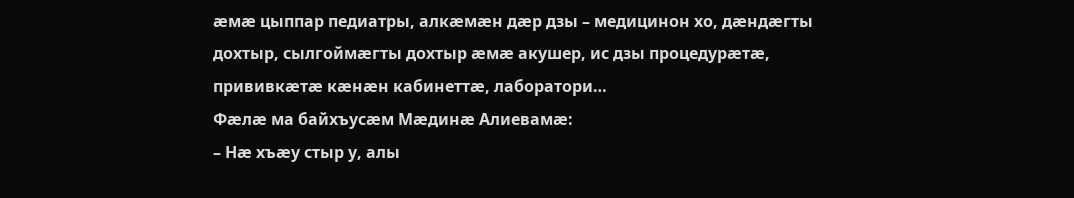æмæ цыппар педиатры, алкæмæн дæр дзы – медицинон хо, дæндæгты дохтыр, сылгоймæгты дохтыр æмæ акушер, ис дзы процедурæтæ, прививкæтæ кæнæн кабинеттæ, лаборатори…
Фæлæ ма байхъусæм Мæдинæ Алиевамæ:
– Нæ хъæу стыр у, алы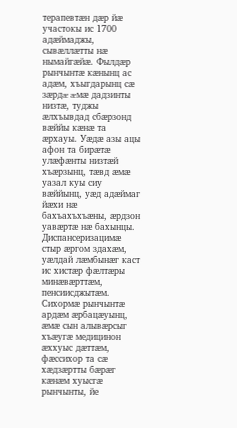терапевтæн дæр йæ участокы ис 1700 адæймаджы, сывæллæтты нæ нымайгæйæ. Фылдæр рынчынтæ кæнынц ас адæм, хъыгдарынц сæ зæрдæ æмæ дадзинты низтæ, туджы æлхъывдад сбæрзонд вæййы кæнæ та æрхауы. Уæдæ азы ацы афон та бирæтæ улæфæнты низтæй хъæрзынц, тæвд æмæ уазал куы сиу вæййынц, уæд адæймаг йæхи нæ бахъахъхъæны, æрдзон уавæртæ нæ бахынцы.
Диспансеризацимæ стыр æргом здахæм, уæлдай лæмбынæг каст ис хистæр фæлтæры минæвæрттæм, пенсиисджытæм. Сихормæ рынчынтæ ардæм æрбацæуынц, æмæ сын алывæрсыг хъæугæ медицинон æххуыс дæттæм, фæссихор та сæ хæдзæртты бæрæг кæнæм хуысгæ рынчынты, йе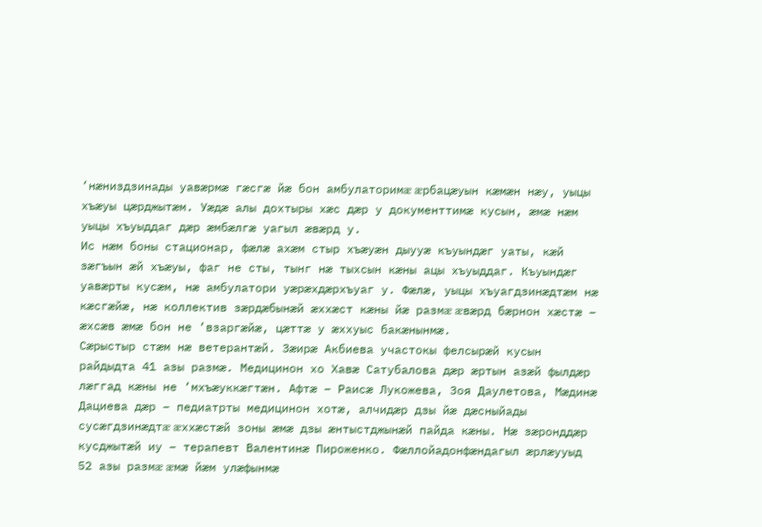‘нæниздзинады уавæрмæ гæсгæ йæ бон амбулаторимæ æрбацæуын кæмæн нæу, уыцы хъæуы цæрджытæм. Уæдæ алы дохтыры хæс дæр у документтимæ кусын, æмæ нæм уыцы хъуыддаг дæр æмбæлгæ уагыл æвæрд у.
Ис нæм боны стационар, фæлæ ахæм стыр хъæуæн дыууæ къуындæг уаты, кæй зæгъын æй хъæуы, фаг не сты, тынг нæ тыхсын кæны ацы хъуыддаг. Къуындæг уавæрты кусæм, нæ амбулатори уæрæхдæрхъуаг у. Фæлæ, уыцы хъуагдзинæдтæм нæ кæсгæйæ, нæ коллектив зæрдæбынæй æххæст кæны йæ размæ æвæрд бæрнон хæстæ – æхсæв æмæ бон не ‘взаргæйæ, цæттæ у æххуыс бакæнынмæ.
Сæрыстыр стæм нæ ветерантæй. Зæирæ Акбиева участокы фелсырæй кусын райдыдта 41 азы размæ. Медицинон хо Хавæ Сатубалова дæр æртын азæй фылдæр лæггад кæны не ‘мхъæуккæгтæн. Афтæ – Раисæ Лукожева, Зоя Даулетова, Мæдинæ Дациева дæр – педиатрты медицинон хотæ, алчидæр дзы йæ дæсныйады сусæгдзинæдтæ æххæстæй зоны æмæ дзы æнтыстджынæй пайда кæны. Нæ зæронддæр кусджытæй иу – терапевт Валентинæ Пироженко. Фæллойадонфæндагыл æрлæууыд 52 азы размæ æмæ йæм улæфынмæ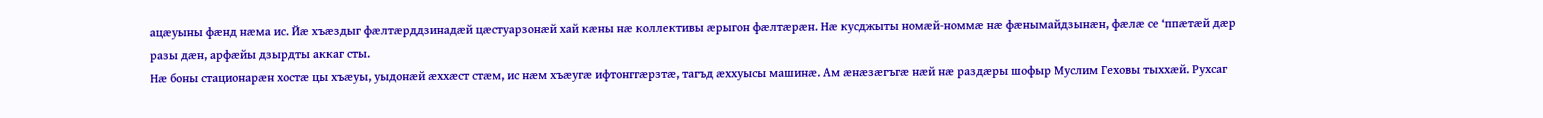ацæуыны фæнд нæма ис. Йæ хъæздыг фæлтæрддзинадæй цæстуарзонæй хай кæны нæ коллективы æрыгон фæлтæрæн. Нæ кусджыты номæй-номмæ нæ фæнымайдзынæн, фæлæ се ‘ппæтæй дæр разы дæн, арфæйы дзырдты аккаг сты.
Нæ боны стационарæн хостæ цы хъæуы, уыдонæй æххæст стæм, ис нæм хъæугæ ифтонггæрзтæ, тагъд æххуысы машинæ. Ам æнæзæгъгæ нæй нæ раздæры шофыр Муслим Геховы тыххæй. Рухсаг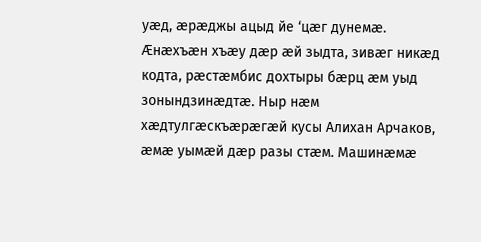уæд, æрæджы ацыд йе ‘цæг дунемæ. Æнæхъæн хъæу дæр æй зыдта, зивæг никæд кодта, рæстæмбис дохтыры бæрц æм уыд зонындзинæдтæ. Ныр нæм хæдтулгæскъæрæгæй кусы Алихан Арчаков, æмæ уымæй дæр разы стæм. Машинæмæ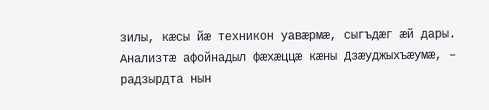зилы, кæсы йæ техникон уавæрмæ, сыгъдæг æй дары. Анализтæ афойнадыл фæхæццæ кæны Дзæуджыхъæумæ, – радзырдта нын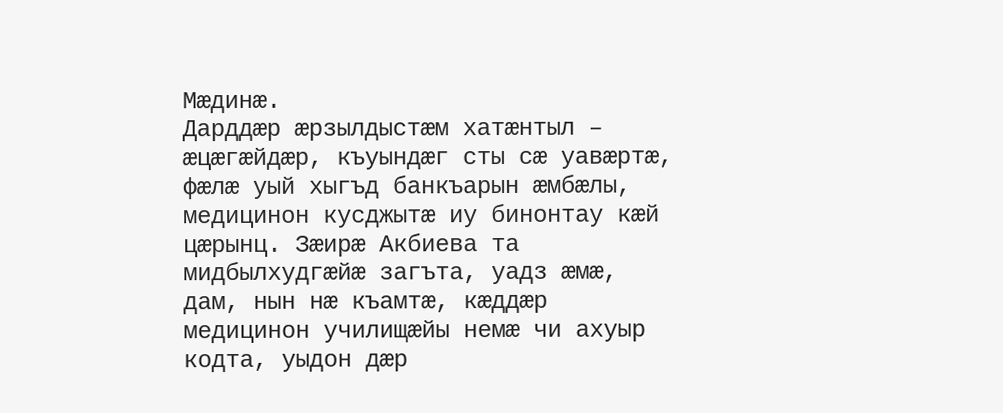Мæдинæ.
Дарддæр æрзылдыстæм хатæнтыл – æцæгæйдæр, къуындæг сты сæ уавæртæ, фæлæ уый хыгъд банкъарын æмбæлы, медицинон кусджытæ иу бинонтау кæй цæрынц. Зæирæ Акбиева та мидбылхудгæйæ загъта, уадз æмæ, дам, нын нæ къамтæ, кæддæр медицинон училищæйы немæ чи ахуыр кодта, уыдон дæр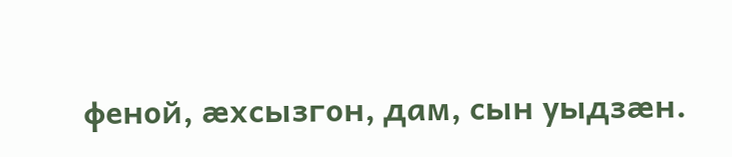феной, æхсызгон, дам, сын уыдзæн.